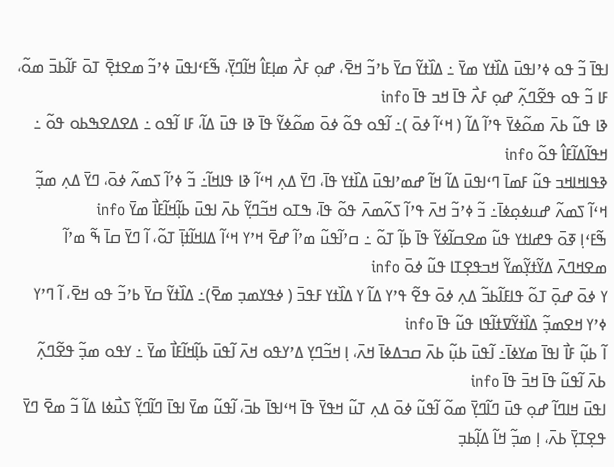ߊߟߊ߫ ߏ߬ ߟߋ ߦߴߊߟߎ߫ ߡߊ߰ߙߌ ߘߌ߫ ߸ ߡߊ߰ߙߌ߬ ߛߌ߫ ߕߴߏ߬ ߞߐ߫، ߝߋ߲ ߓߍ߯ ߘߊ߲ߓߊ߮ ߞߊ߬ߣߌ߲߫، ߒ߬ߓߵߊߟߎ߫ ߦߴߏ߬ ߘߐߙߐ߲߫ ߠߋ߫ ߓߊ߬ߕߏ߫ ߘߋ߬، ߓߊ ߏ߬ ߟߋ ߟߐ߬ߣߍ߲߬ ߝߋ߲ ߓߍ߯ ߟߊ߫ ߞߏ ߟߊ߫ info
ߢߊ ߟߎ߬ ߕߍ߫ ߘߋ߬ߦߌ߫ ߟߴߊ߬ ߡߊ߬ ( ߞߵߊ߬ ߦߋ߫ )߸ ߊ߬ߟߋ ߟߋ߬ ߦߋ߫ ߘߋ߬ߦߌ߬ ߟߊ߫ ߢߊ ߟߎ߫ ߡߊ߬، ߓߊ ߊ߬ߟߋ ߸ ߡߐߡߐߒߕߋ ߟߋ߬ ߸ ߞߟߊ߬ߡߊ߬ߓߊ߮ ߟߋ߬ info
ߢߟߊߞߊߞߏ ߟߎ߬ ߓߘߊ߫ ߣߵߊߟߎ߫ ߡߊ߬ ߞߊ߬ ߝߘߴߊߟߎ߫ ߡߊ߰ߙߌ ߟߊ߫، ߣߌ߫ ߡߍ߲ ߞߵߊ߬ ߢߊ ߟߊߞߊ߬߸ ߏ߬ ߦߴߊ߬ ߖߘߍ߬ ߦߋ߫، ߣߌ߫ ߡߍ߲ ߘߏ߲߬ ߞߵߊ߬ ߖߘߍ߬ ߝߎߦߋ߲ߦߊ߫߸ ߏ߬ ߦߴߏ߬ ߞߍ߫ ߟߴߊ߬ ߖߍ߬ߘߍ߫ ߟߋ߬ ߟߊ߫، ߒߠߋ ߞߏ߬ߣߌ߲߬ ߕߍ߫ ߊߟߎ߫ ߕߊ߲߬ߞߊ߬ߓߊ߯ ߘߌ߫ info
ߒ߬ߓߵߊ߲ ߧߋ߫ ߟߝߊߙߌ ߟߎ߬ ߘߐߛߊ߬ߦߌ߬ ߟߊ߫ ߕߊ߲߬ ߠߋ߬ ߸ ߛߴߊ߬ߟߎ߬ ߘߴߊ߬ ߝߐ߫ ߞߴߌ ߞߵߊ߬ ߡߊߞߊ߬ߙߊ߲߫ ߠߋ߬، ߊ߬ ߣߌ߫ ߛߊ߫ ߒ߬ ߘߴߊ߬ ߘߐߞߣߍ߫ ߡߌ߬ߙߌ߲߬ߘߌ߬ ߞߏߟߐ߲ߠߊ ߟߎ߬ ߦߋ߫ info
ߌ ߦߋ߫ ߝߋ߲߫ ߠߋ߬ ߟߊߓߊ߬ߕߏ߬ ߡߍ߲ ߦߋ߫ ߟߐ߬ ߟߴߌ ߡߊ߬ ߌ ߡߊ߰ߙߌ ߓߟߏ߫ ( ߦߟߌߘߏ߲ ߘߐ߫)߸ ߡߊ߰ߙߌ߬ ߛߌ߫ ߕߴߏ߬ ߟߋ ߞߐ߫، ߊ߬ ߣߴߌ ߦߴߌ ߞߐߘߏ߲߬ ߡߊ߰ߙߌ߬ߜߙߊ߬ߟߊ ߟߎ߬ ߟߊ߫ info
ߊ߬ ߕߎ߲߬ ߓߊ߯ ߊߟߊ߫ ߘߌߦߊ߫߸ ߊ߬ߟߎ߫ ߕߎ߲߬ ߕߍ߫ ߛߏߡߦߊ߫ ߞߍ߫، ߊ߲ ߞߏ߬ߣߌ߲ ߡߴߌߟߋ ߞߍ߫ ߊ߬ߟߎ߫ ߕߊ߲߬ߞߊ߬ߓߊ߯ ߘߌ߫ ߸ ߌߟߋ ߘߏ߲߬ ߟߐ߬ߣߍ߲߬ ߕߍ߫ ߊ߬ߟߎ߬ ߟߊ߫ ߞߏ߫ ߟߊ߫ info
ߊߟߎ߫ ߞߊߣߊ߬ ߝߋ߲ ߟߎ߫ ߣߊ߬ߣߌ߲߫ ߘߋ߬ ߊ߬ߟߎ߬ ߦߋ߫ ߡߍ߲ ߠߎ߬ ߞߟߌ߫ ߟߊ߫ ߞߵߊߟߊ߫ ߕߏ߫، ߊ߬ߟߎ߬ ߘߌ߫ ߊߟߊ߫ ߣߊ߬ߣߌ߲߬ ߖߎ߯ߦߊ ߡߊ߬ ߏ߬ ߘߐ߫ ߣߌ߫ ߟߐ߲ߠߌ߲߫ ߕߍ߫، ߊ߲ ߘߏ߲߬ ߞߊ߬ ߡߊ߲߬ߕߏ߲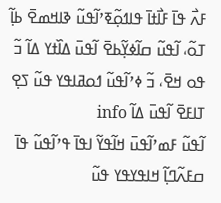ߓߍ߯ ߟߊ߫ ߓߊ߯ߙߊ߫ ߟߊߗߋ߲߬ߧߴߊ߬ߟߎ߬ ߢߊߞߘߐ߫ ߕߊ߲߬ ߠߋ߬، ߊ߬ߟߎ߬ ߛߊ߬ߦߌ߲߬ߕߐ߫ ߊ߬ߟߎ߫ ߡߊ߰ߙߌ ߡߊ߬ ߏ߬ ߟߋ ߞߐ߫، ߏ߬ ߦߴߊ߬ߟߎ߬ ߗߋߥߊߟߌ ߟߎ߬ ߖߐ߲ ߠߊߓߐ߫ ߊ߬ߟߎ߫ ߡߊ߬ info
ߊ߬ߟߎ߬ ߓߘߴߊ߬ߟߎ߫ ߞߊ߬ߟߌ߬ ߊߟߊ߫ ߟߴߊ߬ߟߎ߬ ߟߊ߫ ߛߓߍ߬ߣߊ߲߬ ߞߊߟߌߟߌ ߟߎ߬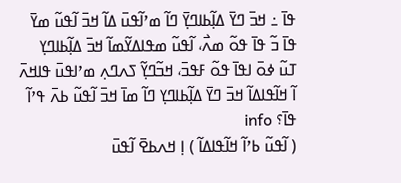ߟߊ߫ ߸ ߞߏ߫ ߣߌ߫ ߡߊ߲߬ߕߊߣߌ߲߫ ߣߊ߬ ߘߴߊ߬ߟߎ߫ ߡߊ߬ ߞߏ߫ ߊ߬ߟߎ߬ ߘߌ߫ ߟߊ߫ ߏ߬ ߟߊ߫ ߟߋ߬ ߘߍ߯، ߊ߬ߟߎ߬ ߘߟߊߡߌ߬ߘߊ߬ ߞߏ߫ ߡߊ߲߬ߕߊߣߌ߲ ߠߎ߬ ߦߋ߫ ߊߟߊ߫ ߟߋ߬ ߓߟߏ߫، ߞߏ߬ߣߌ߲߬ ߖߍߣߍ߲ ߘߴߊߟߎ߫ ߟߊߞߍ߫ ߊ߬ ߞߊ߬ߟߊߡߊ߬ ߞߏ߫ ߣߌ߫ ߡߊ߲߬ߕߊߣߌ߲ ߣߊ߬ ߘߊ߫ ߞߏ߫ ߊ߬ߟߎ߬ ߕߍ߫ ߟߴߊ߬ ߟߊ߫؟ info
( ߊ߬ߟߎ߬ ߕߴߊ߬ ߞߊ߬ߟߊߡߊ߬ ) ߊ߲ ߞߍߕߐ߫ ߊ߬ߟߎ߫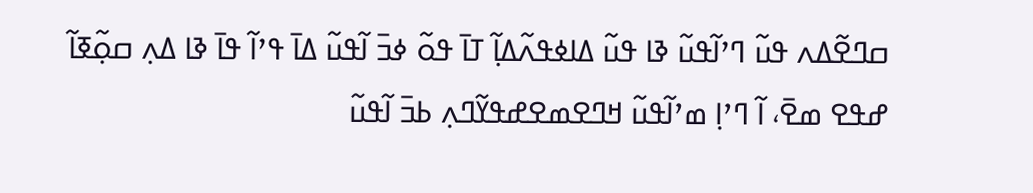ߛߣߐ߬ߡߍ ߟߎ߬ ߣߴߊ߬ߟߎ߬ ߢߊ ߟߎ߬ ߡߊߦߟߍ߬ߡߊ߲߬ ߠߊ߫ ߟߋ߬ ߦߏ߫ ߊ߬ߟߎ߬ ߡߊ߫ ߟߴߊ߬ ߟߊ߫ ߢߊ ߡߍ߲ ߛߋ߲߬ߧߊ߬ ߝߟߐ ߘߐ߫، ߊ߬ ߣߴߊ߲ ߘߴߊ߬ߟߎ߬ ߞߣߐߘߐߝߟߌ߬ߣߍ߲ ߕߏ߫ ߊ߬ߟߎ߬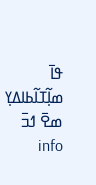ߟߊ߫ ߘߊ߲߬ߠߊ߬ߕߊߡߌ߲ ߘߐ߫ ߗߏ߫ info